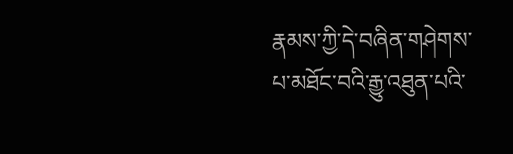རྣམས་ཀྱི་དེ་བཞིན་གཤེགས་པ་མཐོང་བའི་རྒྱུ་འཐུན་པའི་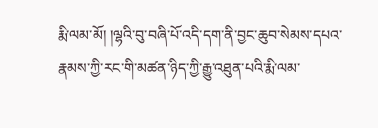རྨི་ལམ་མོ། །ལྷའི་བུ་བཞི་པོ་འདི་དག་ནི་བྱང་ཆུབ་སེམས་དཔའ་རྣམས་ཀྱི་རང་གི་མཚན་ཉིད་ཀྱི་རྒྱུ་འཐུན་པའི་རྨི་ལམ་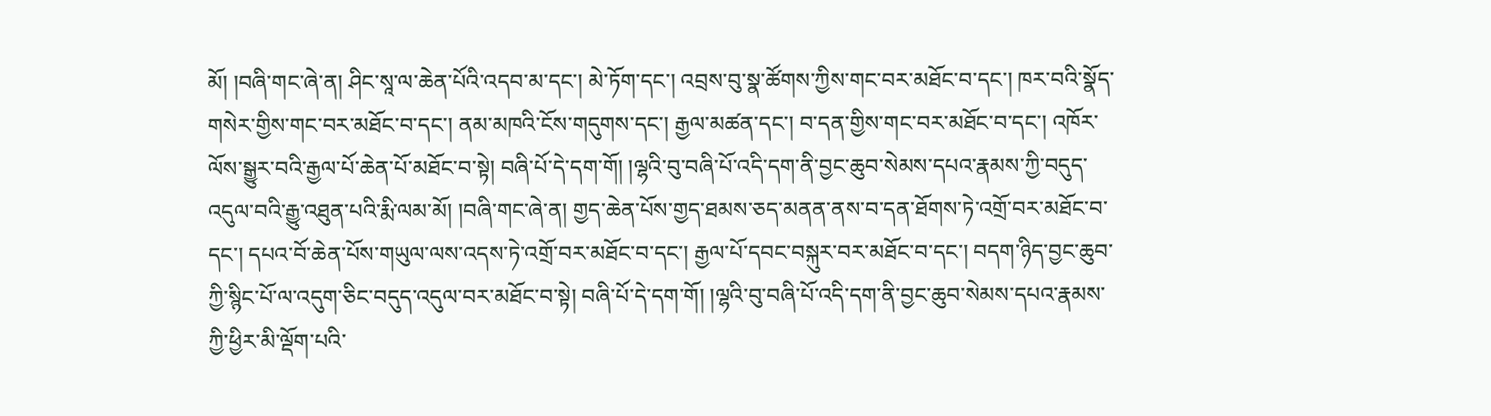མོ། །བཞི་གང་ཞེ་ན། ཤིང་སཱ་ལ་ཆེན་པོའི་འདབ་མ་དང་། མེ་ཏོག་དང་། འབྲས་བུ་སྣ་ཚོགས་ཀྱིས་གང་བར་མཐོང་བ་དང་། ཁར་བའི་སྣོད་གསེར་གྱིས་གང་བར་མཐོང་བ་དང་། ནམ་མཁའི་ངོས་གདུགས་དང་། རྒྱལ་མཚན་དང་། བ་དན་གྱིས་གང་བར་མཐོང་བ་དང་། འཁོར་ལོས་སྒྱུར་བའི་རྒྱལ་པོ་ཆེན་པོ་མཐོང་བ་སྟེ། བཞི་པོ་དེ་དག་གོ། །ལྷའི་བུ་བཞི་པོ་འདི་དག་ནི་བྱང་ཆུབ་སེམས་དཔའ་རྣམས་ཀྱི་བདུད་འདུལ་བའི་རྒྱུ་འཐུན་པའི་རྨི་ལམ་མོ། །བཞི་གང་ཞེ་ན། གྱད་ཆེན་པོས་གྱད་ཐམས་ཅད་མནན་ནས་བ་དན་ཐོགས་ཏེ་འགྲོ་བར་མཐོང་བ་དང་། དཔའ་བོ་ཆེན་པོས་གཡུལ་ལས་འདས་ཏེ་འགྲོ་བར་མཐོང་བ་དང་། རྒྱལ་པོ་དབང་བསྐུར་བར་མཐོང་བ་དང་། བདག་ཉིད་བྱང་ཆུབ་ཀྱི་སྙིང་པོ་ལ་འདུག་ཅིང་བདུད་འདུལ་བར་མཐོང་བ་སྟེ། བཞི་པོ་དེ་དག་གོ། །ལྷའི་བུ་བཞི་པོ་འདི་དག་ནི་བྱང་ཆུབ་སེམས་དཔའ་རྣམས་ཀྱི་ཕྱིར་མི་ལྡོག་པའི་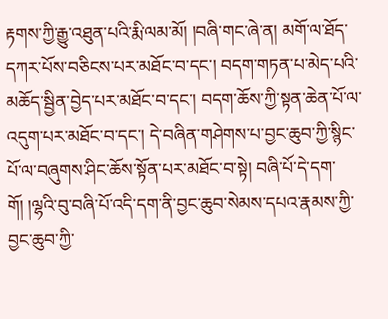རྟགས་ཀྱི་རྒྱུ་འཐུན་པའི་རྨི་ལམ་མོ། །བཞི་གང་ཞེ་ན། མགོ་ལ་ཐོད་དཀར་པོས་བཅིངས་པར་མཐོང་བ་དང་། བདག་གཏན་པ་མེད་པའི་མཆོད་སྦྱིན་བྱེད་པར་མཐོང་བ་དང་། བདག་ཆོས་ཀྱི་སྟན་ཆེན་པོ་ལ་འདུག་པར་མཐོང་བ་དང་། དེ་བཞིན་གཤེགས་པ་བྱང་ཆུབ་ཀྱི་སྙིང་པོ་ལ་བཞུགས་ཤིང་ཆོས་སྟོན་པར་མཐོང་བ་སྟེ། བཞི་པོ་དེ་དག་གོ། །ལྷའི་བུ་བཞི་པོ་འདི་དག་ནི་བྱང་ཆུབ་སེམས་དཔའ་རྣམས་ཀྱི་བྱང་ཆུབ་ཀྱི་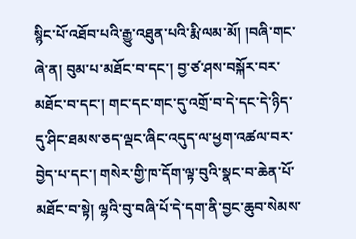སྙིང་པོ་འཐོབ་པའི་རྒྱུ་འཐུན་པའི་རྨི་ལམ་མོ། །བཞི་གང་ཞེ་ན། བུམ་པ་མཐོང་བ་དང་། བྱ་ཙ་ཤས་བསྐོར་བར་མཐོང་བ་དང་། གང་དང་གང་དུ་འགྲོ་བ་དེ་དང་དེ་ཉིད་དུ་ཤིང་ཐམས་ཅད་ལྡང་ཞིང་འདུད་ལ་ཕྱག་འཚལ་བར་བྱེད་པ་དང་། གསེར་གྱི་ཁ་དོག་ལྟ་བུའི་སྣང་བ་ཆེན་པོ་མཐོང་བ་སྟེ། ལྷའི་བུ་བཞི་པོ་དེ་དག་ནི་བྱང་ཆུབ་སེམས་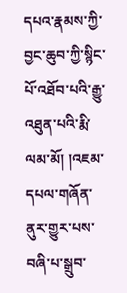དཔའ་རྣམས་ཀྱི་བྱང་ཆུབ་ཀྱི་སྙིང་པོ་འཐོབ་པའི་རྒྱུ་འཐུན་པའི་རྨི་ལམ་མོ། །འཇམ་དཔལ་གཞོན་ནུར་གྱུར་པས་བཞི་པ་སྒྲུབ་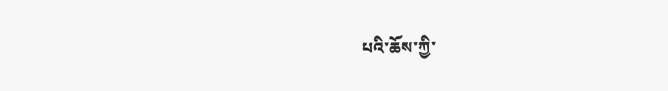པའི་ཆོས་ཀྱི་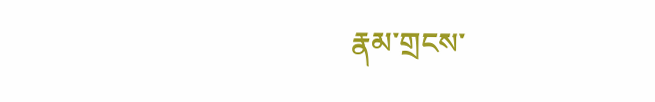རྣམ་གྲངས་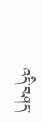འདི་བཤད་